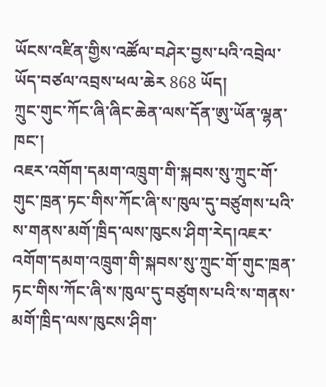ཡོངས་འཛིན་གྱིས་འཚོལ་བཤེར་བྱས་པའི་འབྲེལ་ཡོད་བཙལ་འབྲས་ཕལ་ཆེར 868 ཡོད།
ཀྲུང་གུང་ཀོང་ཞི་ཞིང་ཆེན་ལས་དོན་ཨུ་ཡོན་ལྷན་ཁང་།
འཇར་འགོག་དམག་འཁྲུག་གི་སྐབས་སུ་ཀྲུང་གོ་གུང་ཁྲན་ཏང་གིས་ཀོང་ཞི་ས་ཁུལ་དུ་བཙུགས་པའི་ས་གནས་མགོ་ཁྲིད་ལས་ཁུངས་ཤིག་རེད།འཇར་འགོག་དམག་འཁྲུག་གི་སྐབས་སུ་ཀྲུང་གོ་གུང་ཁྲན་ཏང་གིས་ཀོང་ཞི་ས་ཁུལ་དུ་བཙུགས་པའི་ས་གནས་མགོ་ཁྲིད་ལས་ཁུངས་ཤིག་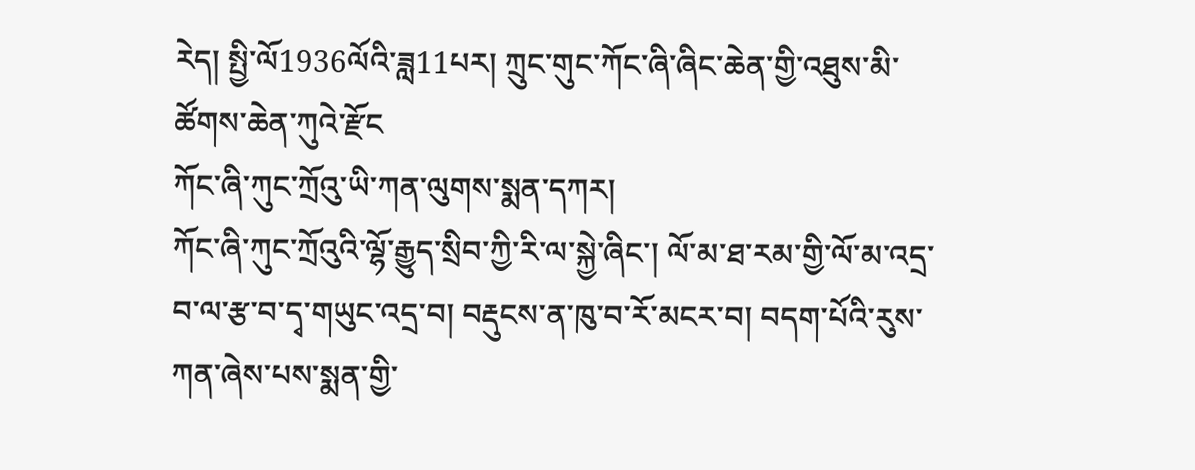རེད། སྤྱི་ལོ1936ལོའི་ཟླ11པར། ཀྲུང་གུང་ཀོང་ཞི་ཞིང་ཆེན་གྱི་འཐུས་མི་ཚོགས་ཆེན་ཀུའེ་རྫོང
ཀོང་ཞི་ཀུང་ཀྲོའུ་ཡི་ཀན་ལུགས་སྨན་དཀར།
ཀོང་ཞི་ཀུང་ཀྲོའུའི་ལྷོ་རྒྱུད་སྲིབ་ཀྱི་རི་ལ་སྐྱེ་ཞིང་། ལོ་མ་ཐ་རམ་གྱི་ལོ་མ་འདྲ་བ་ལ་རྩ་བ་དྭ་གཡུང་འདྲ་བ། བརྡུངས་ན་ཁུ་བ་རོ་མངར་བ། བདག་པོའི་རུས་ཀན་ཞེས་པས་སྨན་གྱི་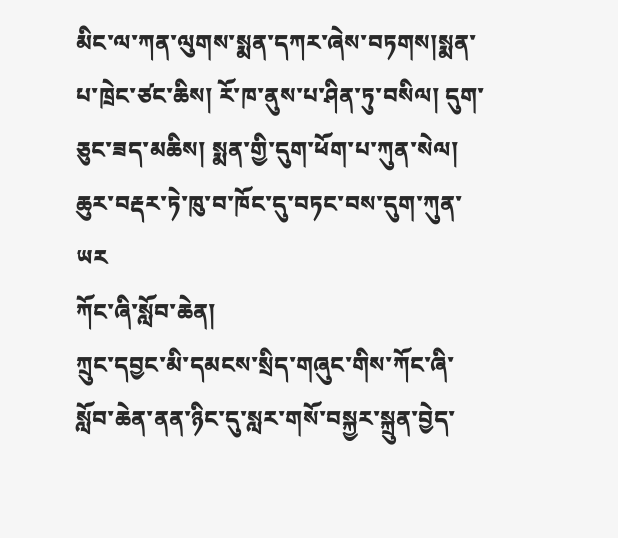མིང་ལ་ཀན་ལུགས་སྨན་དཀར་ཞེས་བཏགས།སྨན་པ་ཁྲེང་ཙང་ཆིས། རོ་ཁ་ནུས་པ་ཤིན་ཏུ་བསིལ། དུག་ཅུང་ཟད་མཆིས། སྨན་གྱི་དུག་ཕོག་པ་ཀུན་སེལ། ཆུར་བརྡར་ཏེ་ཁུ་བ་ཁོང་དུ་བཏང་བས་དུག་ཀུན་ཡར
ཀོང་ཞི་སློབ་ཆེན།
ཀྲུང་དབྱང་མི་དམངས་སྲིད་གཞུང་གིས་ཀོང་ཞི་སློབ་ཆེན་ནན་ཉིང་དུ་སླར་གསོ་བསྐྱར་སྐྲུན་བྱེད་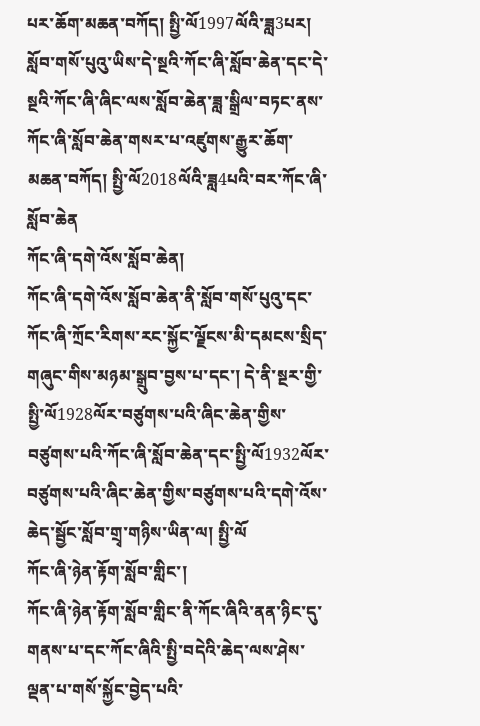པར་ཆོག་མཆན་བཀོད། སྤྱི་ལོ1997ལོའི་ཟླ3པར། སློབ་གསོ་པུའུ་ཡིས་དེ་སྔའི་ཀོང་ཞི་སློབ་ཆེན་དང་དེ་སྔའི་ཀོང་ཞི་ཞིང་ལས་སློབ་ཆེན་ཟླ་སྒྲིལ་བཏང་ནས་ཀོང་ཞི་སློབ་ཆེན་གསར་པ་འཛུགས་རྒྱུར་ཆོག་མཆན་བཀོད། སྤྱི་ལོ2018ལོའི་ཟླ4པའི་བར་ཀོང་ཞི་སློབ་ཆེན
ཀོང་ཞི་དགེ་འོས་སློབ་ཆེན།
ཀོང་ཞི་དགེ་འོས་སློབ་ཆེན་ནི་སློབ་གསོ་པུའུ་དང་ཀོང་ཞི་ཀྲོང་རིགས་རང་སྐྱོང་ལྗོངས་མི་དམངས་སྲིད་གཞུང་གིས་མཉམ་སྒྲུབ་བྱས་པ་དང་། དེ་ནི་སྔར་གྱི་སྤྱི་ལོ1928ལོར་བཙུགས་པའི་ཞིང་ཆེན་གྱིས་བཙུགས་པའི་ཀོང་ཞི་སློབ་ཆེན་དང་སྤྱི་ལོ1932ལོར་བཙུགས་པའི་ཞིང་ཆེན་གྱིས་བཙུགས་པའི་དགེ་འོས་ཆེད་སྦྱོང་སློབ་གྲྭ་གཉིས་ཡིན་ལ། སྤྱི་ལོ
ཀོང་ཞི་ཉེན་རྟོག་སློབ་གླིང་།
ཀོང་ཞི་ཉེན་རྟོག་སློབ་གླིང་ནི་ཀོང་ཞིའི་ནན་ཉིང་དུ་གནས་པ་དང་ཀོང་ཞིའི་སྤྱི་བདེའི་ཆེད་ལས་ཤེས་ལྡན་པ་གསོ་སྐྱོང་བྱེད་པའི་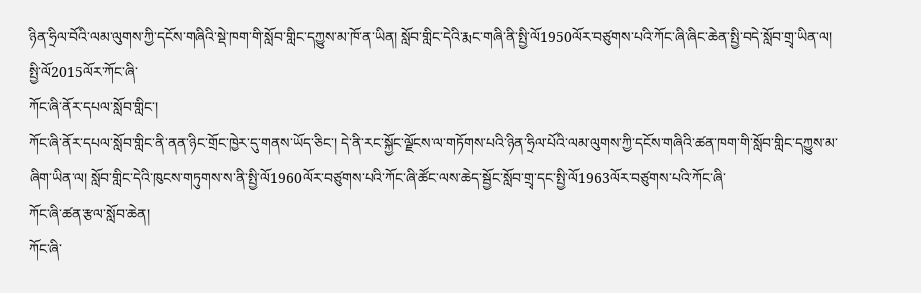ཉིན་ཧྲིལ་བོའི་ལམ་ལུགས་ཀྱི་དངོས་གཞིའི་སྡེ་ཁག་གི་སློབ་གླིང་དཀྱུས་མ་ཁོ་ན་ཡིན། སློབ་གླིང་དེའི་རྨང་གཞི་ནི་སྤྱི་ལོ1950ལོར་བཙུགས་པའི་ཀོང་ཞི་ཞིང་ཆེན་སྤྱི་བདེ་སློབ་གྲྭ་ཡིན་ལ། སྤྱི་ལོ2015ལོར་ཀོང་ཞི་
ཀོང་ཞི་ནོར་དཔལ་སློབ་གླིང་།
ཀོང་ཞི་ནོར་དཔལ་སློབ་གླིང་ནི་ནན་ཉིང་གྲོང་ཁྱེར་དུ་གནས་ཡོད་ཅིང་། དེ་ནི་རང་སྐྱོང་ལྗོངས་ལ་གཏོགས་པའི་ཉིན་ཧྲིལ་པོའི་ལམ་ལུགས་ཀྱི་དངོས་གཞིའི་ཚན་ཁག་གི་སློབ་གླིང་དཀྱུས་མ་ཞིག་ཡིན་ལ། སློབ་གླིང་དེའི་ཁུངས་གཏུགས་ས་ནི་སྤྱི་ལོ1960ལོར་བཙུགས་པའི་ཀོང་ཞི་ཚོང་ལས་ཆེད་སྦྱོང་སློབ་གྲྭ་དང་སྤྱི་ལོ1963ལོར་བཙུགས་པའི་ཀོང་ཞི་
ཀོང་ཞི་ཚན་རྩལ་སློབ་ཆེན།
ཀོང་ཞི་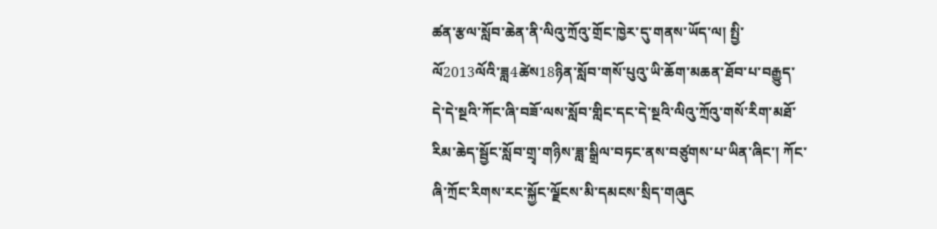ཚན་རྩལ་སློབ་ཆེན་ནི་ལིའུ་ཀྲོའུ་གྲོང་ཁྱེར་དུ་གནས་ཡོད་ལ། སྤྱི་ལོ2013ལོའི་ཟླ4ཚེས18ཉིན་སློབ་གསོ་པུའུ་ཡི་ཆོག་མཆན་ཐོབ་པ་བརྒྱུད་དེ་དེ་སྔའི་ཀོང་ཞི་བཟོ་ལས་སློབ་གླིང་དང་དེ་སྔའི་ལིའུ་ཀྲོའུ་གསོ་རིག་མཐོ་རིམ་ཆེད་སྦྱོང་སློབ་གྲྭ་གཉིས་ཟླ་སྒྲིལ་བཏང་ནས་བཙུགས་པ་ཡིན་ཞིང་། ཀོང་ཞི་ཀྲོང་རིགས་རང་སྐྱོང་ལྗོངས་མི་དམངས་སྲིད་གཞུང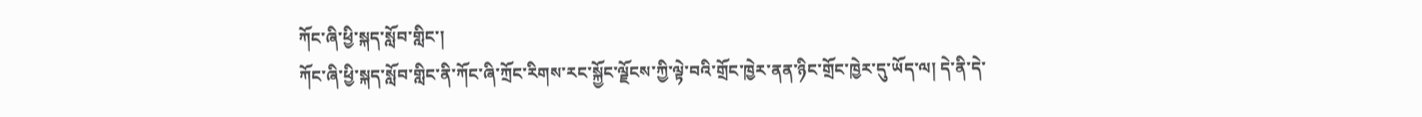ཀོང་ཞི་ཕྱི་སྐད་སློབ་གླིང་།
ཀོང་ཞི་ཕྱི་སྐད་སློབ་གླིང་ནི་ཀོང་ཞི་ཀྲོང་རིགས་རང་སྐྱོང་ལྗོངས་ཀྱི་ལྟེ་བའི་གྲོང་ཁྱེར་ནན་ཉིང་གྲོང་ཁྱེར་དུ་ཡོད་ལ། དེ་ནི་དེ་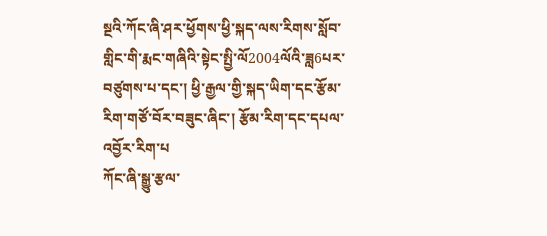སྔའི་ཀོང་ཞི་ཤར་ཕྱོགས་ཕྱི་སྐད་ལས་རིགས་སློབ་གླིང་གི་རྨང་གཞིའི་སྟེང་སྤྱི་ལོ2004ལོའི་ཟླ6པར་བཙུགས་པ་དང་། ཕྱི་རྒྱལ་གྱི་སྐད་ཡིག་དང་རྩོམ་རིག་གཙོ་བོར་བཟུང་ཞིང་། རྩོམ་རིག་དང་དཔལ་འབྱོར་རིག་པ
ཀོང་ཞི་སྒྱུ་རྩལ་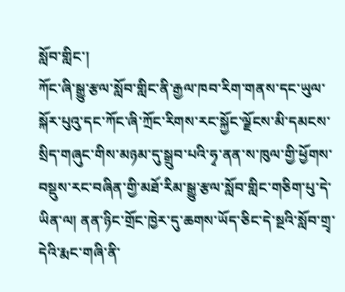སློབ་གླིང་།
ཀོང་ཞི་སྒྱུ་རྩལ་སློབ་གླིང་ནི་རྒྱལ་ཁབ་རིག་གནས་དང་ཡུལ་སྐོར་པུའུ་དང་ཀོང་ཞི་ཀྲོང་རིགས་རང་སྐྱོང་ལྗོངས་མི་དམངས་སྲིད་གཞུང་གིས་མཉམ་དུ་སྒྲུབ་པའི་ཧྭ་ནན་ས་ཁུལ་གྱི་ཕྱོགས་བསྡུས་རང་བཞིན་གྱི་མཐོ་རིམ་སྒྱུ་རྩལ་སློབ་གླིང་གཅིག་པུ་དེ་ཡིན་ལ། ནན་ཉིང་གྲོང་ཁྱེར་དུ་ཆགས་ཡོད་ཅིང་དེ་སྔའི་སློབ་གྲྭ་དེའི་རྨང་གཞི་ནི་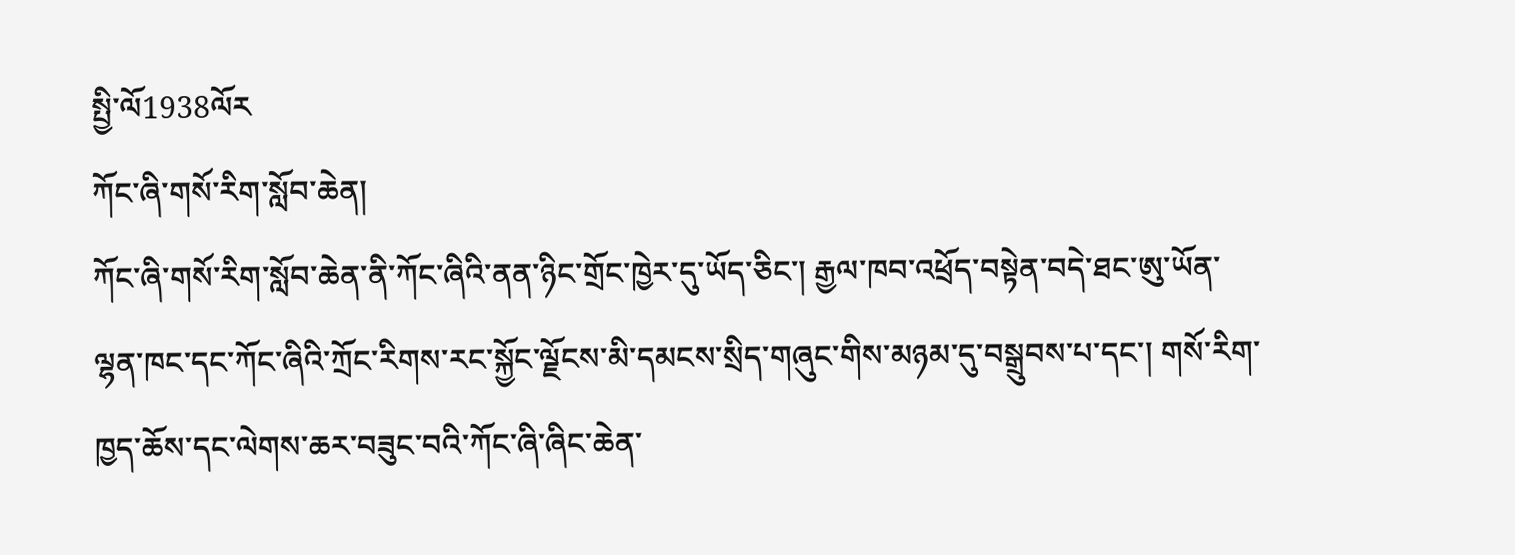སྤྱི་ལོ1938ལོར
ཀོང་ཞི་གསོ་རིག་སློབ་ཆེན།
ཀོང་ཞི་གསོ་རིག་སློབ་ཆེན་ནི་ཀོང་ཞིའི་ནན་ཉིང་གྲོང་ཁྱེར་དུ་ཡོད་ཅིང་། རྒྱལ་ཁབ་འཕྲོད་བསྟེན་བདེ་ཐང་ཨུ་ཡོན་ལྷན་ཁང་དང་ཀོང་ཞིའི་ཀྲོང་རིགས་རང་སྐྱོང་ལྗོངས་མི་དམངས་སྲིད་གཞུང་གིས་མཉམ་དུ་བསྒྲུབས་པ་དང་། གསོ་རིག་ཁྱད་ཆོས་དང་ལེགས་ཆར་བཟུང་བའི་ཀོང་ཞི་ཞིང་ཆེན་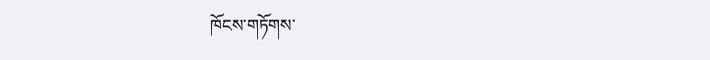ཁོངས་གཏོགས་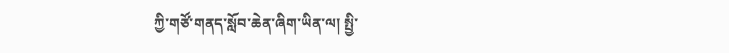ཀྱི་གཙོ་གནད་སློབ་ཆེན་ཞིག་ཡིན་ལ། སྤྱི་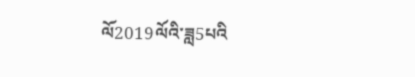ལོ2019ལོའི་ཟླ5པའི